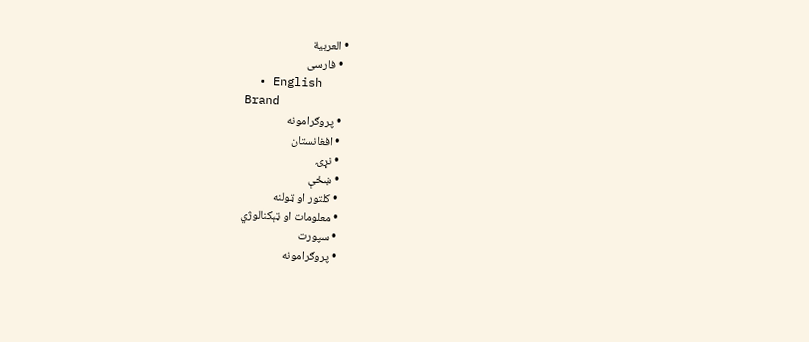• العربية
  • فارسی
  • English
Brand
  • پروګرامونه
  • افغانستان
  • نړۍ
  • ښځې
  • کلتور او ټولنه
  • معلومات او ټېکنالوژي
  • سپورت
  • پروګرامونه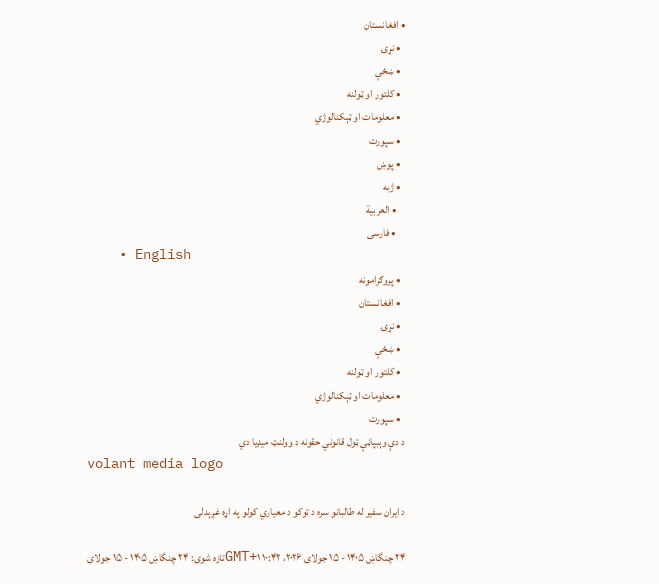• افغانستان
  • نړۍ
  • ښځې
  • کلتور او ټولنه
  • معلومات او ټېکنالوژي
  • سپورت
  • پوښ
  • ژبه
    • العربية
    • فارسی
    • English
  • پروګرامونه
  • افغانستان
  • نړۍ
  • ښځې
  • کلتور او ټولنه
  • معلومات او ټېکنالوژي
  • سپورت
د دې وېبپاڼې ټول قانوني حقونه د وولنټ میډیا دي
volant media logo

د ایران سفیر له طالبانو سره د توکو د معیاري کولو په اړه غږېدلی

۲۴ چنگاښ ۱۴۰۵ - ۱۵ جولای ۲۰۲۶، ۱۰:۴۲ GMT+۱تازه شوی: ۲۴ چنگاښ ۱۴۰۵ - ۱۵ جولای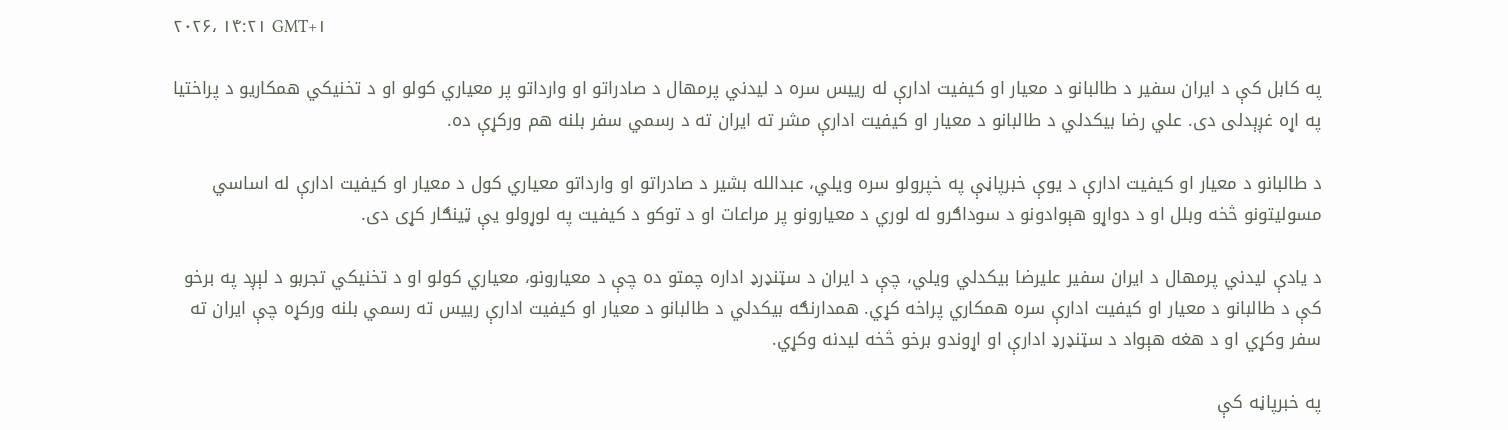۲۰۲۶، ۱۴:۲۱ GMT+۱

په کابل کې د ایران سفیر د طالبانو د معیار او کیفیت ادارې له رییس سره د لیدني پرمهال د صادراتو او وارداتو پر معیاري کولو او د تخنیکي همکاریو د پراختیا په اړه غږېدلی دی. علي رضا بیکدلي د طالبانو د معیار او کیفیت ادارې مشر ته ایران ته د رسمي سفر بلنه هم ورکړې ده.

د طالبانو د معیار او کیفیت ادارې د یوې خبرپاڼې په خپرولو سره ویلي، عبدالله بشیر د صادراتو او وارداتو معیاري کول د معیار او کیفیت ادارې له اساسي مسولیتونو څخه وبلل او د دواړو هېوادونو د سوداګرو له لوري د معیارونو پر مراعات او د توکو د کیفیت په لوړولو یې ټینګار کړی دی.

د یادې لیدني پرمهال د ایران سفیر علیرضا بیکدلي ویلي، چې د ایران د سټنډرډ اداره چمتو ده چې د معیارونو، معیاري کولو او د تخنیکي تجربو د لېږد په برخو کې د طالبانو د معیار او کیفیت ادارې سره همکاري پراخه کړي. همدارنګه بیکدلي د طالبانو د معیار او کیفیت ادارې رییس ته رسمي بلنه ورکړه چې ایران ته سفر وکړي او د هغه هېواد د سټنډرډ ادارې او اړوندو برخو څخه لیدنه وکړي.

په خبرپاڼه کې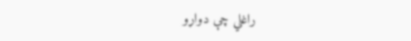راغلي چې دواړو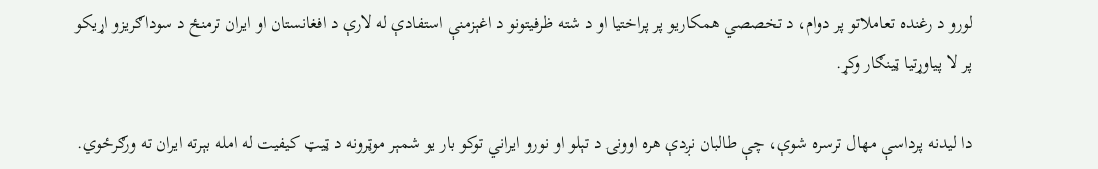لورو د رغنده تعاملاتو پر دوام، د تخصصي همکاریو پر پراختیا او د شته ظرفیتونو د اغېزمنې استفادې له لارې د افغانستان او ایران ترمنځ د سوداګریزو اړیکو پر لا پیاوړتیا ټینګار وکړ.

دا لیدنه پرداسې مهال ترسره شوې، چې طالبان نږدې هره اوونۍ د تېلو او نورو ایراني توکو بار یو شمېر موټرونه د ټیټ کیفیت له امله بېرته ایران ته ورګرځوي.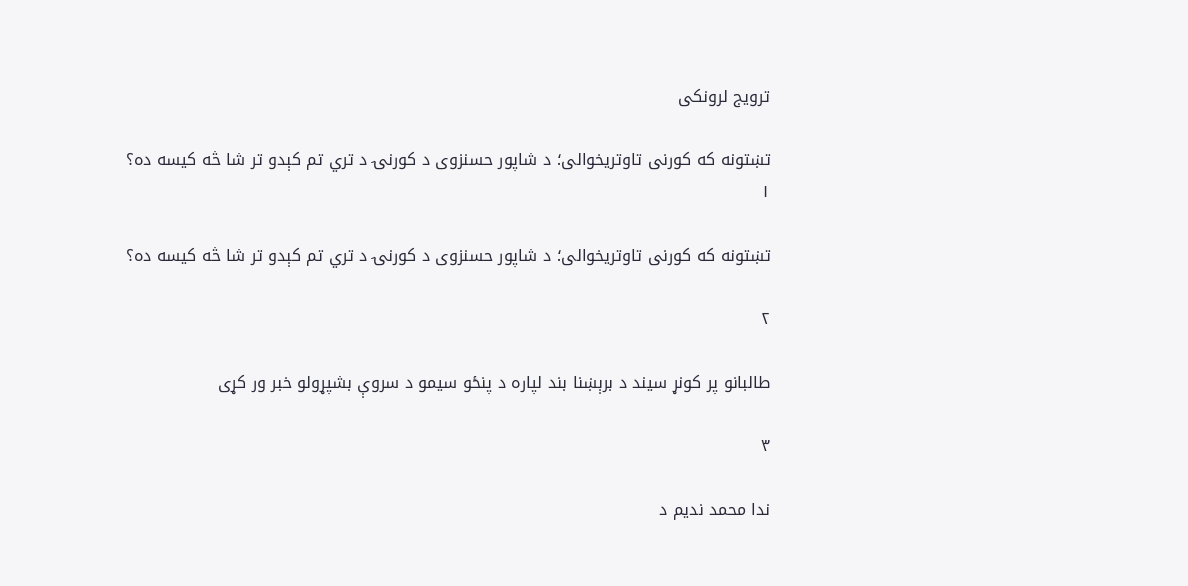ترویج لرونکی

تښتونه که کورنی تاوتریخوالی؛ د شاپور حسنزوی د کورنۍ د تري تم کېدو تر شا څه کیسه ده؟
۱

تښتونه که کورنی تاوتریخوالی؛ د شاپور حسنزوی د کورنۍ د تري تم کېدو تر شا څه کیسه ده؟

۲

طالبانو پر کونړ سیند د برېښنا بند لپاره د پنځو سیمو د سروې بشپړولو خبر ور کړی

۳

ندا محمد ندیم د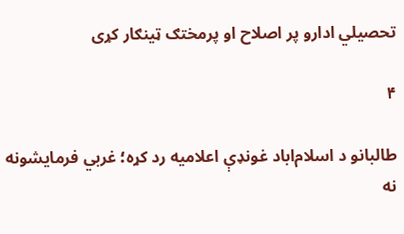تحصیلي ادارو پر اصلاح او پرمختګ ټینګار کړی

۴

طالبانو د اسلام‌اباد غونډې اعلامیه رد کړه؛ غربي فرمایشونه نه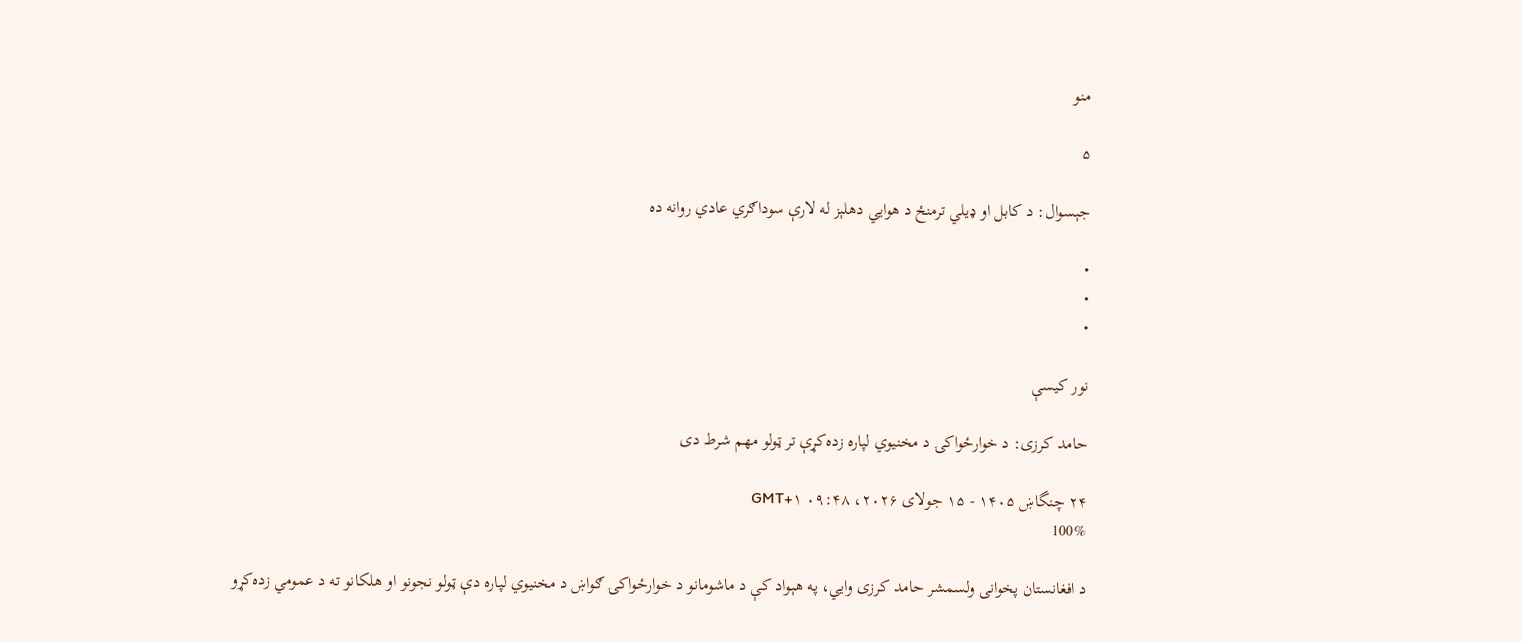منو

۵

جېسوال: د کابل او ډیلي ترمنځ د هوايي دهلېز له لارې سوداګري عادي روانه ده

•
•
•

نور کیسې

حامد کرزی: د خوارځواکۍ د مخنیوي لپاره زده‌کړې تر ټولو مهم شرط دی

۲۴ چنگاښ ۱۴۰۵ - ۱۵ جولای ۲۰۲۶، ۰۹:۴۸ GMT+۱
100%

د افغانستان پخوانی ولسمشر حامد کرزی وايي، په هېواد کې د ماشومانو د خوارځواکۍ ګواښ د مخنیوي لپاره دې ټولو نجونو او هلکانو ته د عمومي زده‌کړو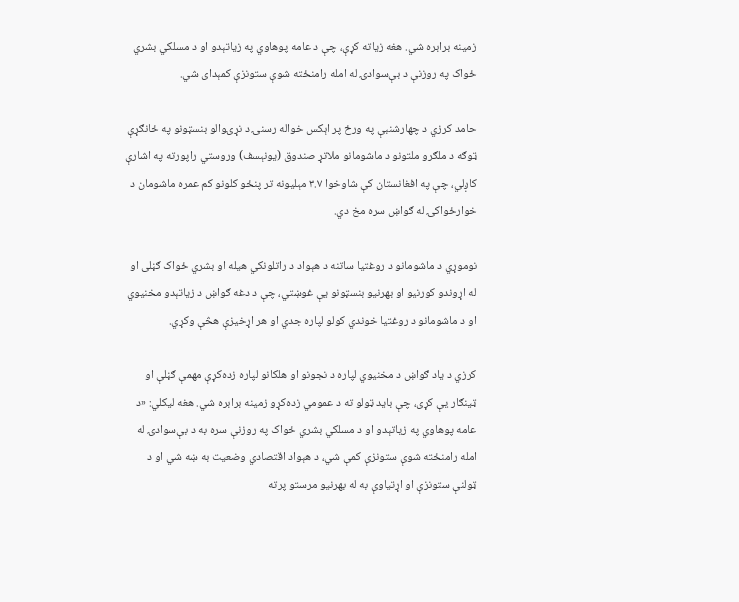زمینه برابره شي. هغه زیاته کړې، چې د عامه پوهاوي په زیاتېدو او د مسلکي بشري‌ ځواک په روزنې د بې‌سوادۍ له امله رامنځته شوې ستونزې کمېدای شي.

حامد کرزي د چهارشنبې په ورځ پر اېکس خواله رسنۍ د نړۍوالو بنسټونو په ځانګړې ټوګه د ملګرو ملتونو د ماشومانو ملاتړ صندوق (یونېسف) وروستي راپورته په اشارې کاږلي، چې په افغانستان کې شاوخوا ۳.۷ مېلیونه تر پنځو کلونو کم عمره ماشومان د خوارځواکۍ له ګواښ سره مخ دي.

نوموړي د ماشومانو د روغتیا ساتنه د هېواد د راتلونکي هیله او بشري ځواک ګڼلی او له اړوندو کورنیو او بهرنیو بنسټونو یې غوښتي، چې د دغه ګواښ د زیاتېدو مخنیوي او د ماشومانو د روغتیا خوندي کولو لپاره جدي او هر اړخیزې هڅې وکړي.

کرزي د یاد ګواښ د مخنيوي لپاره د نجونو او هلکانو لپاره زده‌کړې مهمې ګڼلې او ټینګار یې کړی، چې باید ټولو ته د عمومي زده‌کړو زمینه برابره شي. هغه لیکلي: «د عامه پوهاوي په زیاتېدو او د مسلکي بشري ځواک په روزنې سره به د بې‌سوادۍ له امله رامنځته شوې ستونزې کمې شي، د هېواد اقتصادي وضعیت به ښه شي او د ټولنې ستونزې او اړتیاوې به له بهرنیو مرستو پرته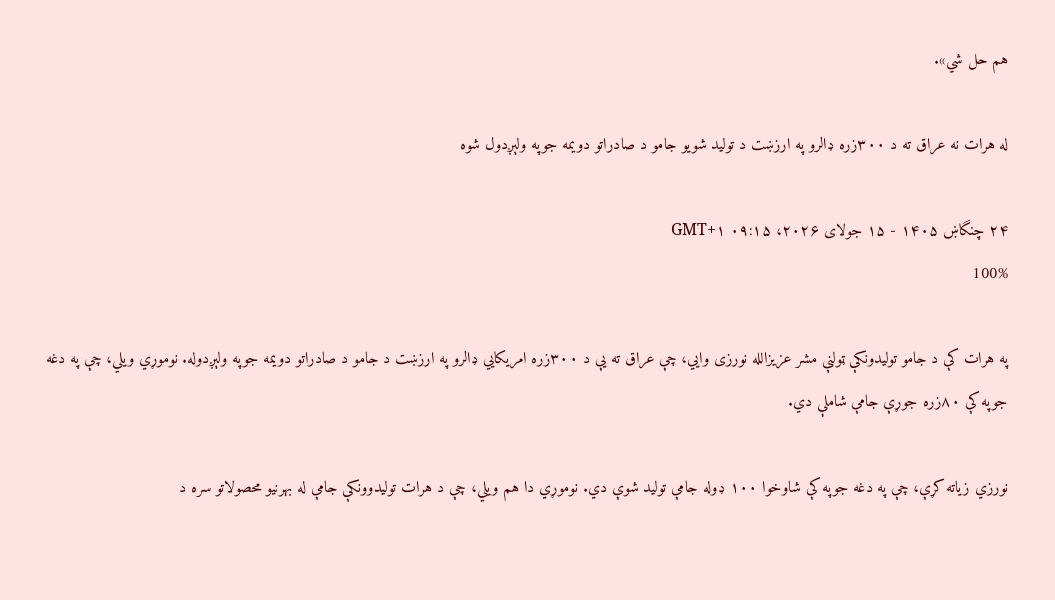هم حل شي».

له هرات نه عراق ته د ۳۰۰زره ډالرو په ارزښت د تولید شویو جامو د صادراتو دویمه جوپه ولېږدول شوه

۲۴ چنگاښ ۱۴۰۵ - ۱۵ جولای ۲۰۲۶، ۰۹:۱۵ GMT+۱
100%

په هرات کې د جامو تولیدونکې ټولنې مشر عزیزالله نورزی وايي، چې عراق ته یې د ۳۰۰زره امریکايي‌ ډالرو په ارزښت د جامو د صادراتو دویمه جوپه ولېږدوله. نوموړي ویلي، چې په دغه جوپه کې ۸۰زره جوړې جامې شاملې دي.

نورزي زیاته کړې، چې په دغه جوپه کې شاوخوا ۱۰۰ ډوله جامې تولید شوې دي. نوموړي دا هم ویلي، چې د هرات تولیدوونکې جامې له بهرنیو محصولاتو سره د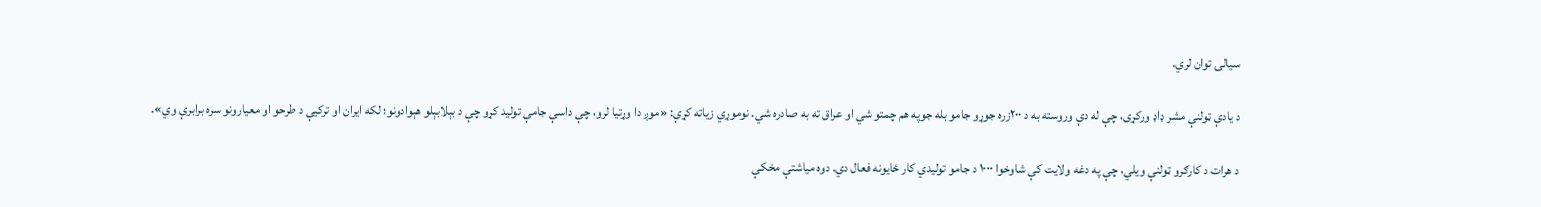سیالۍ توان لري.

د یادې ټولنې مشر ډاډ ورکړی، چې له دې وروسته به د ۲۰۰زره جوړو جامو بله جوپه هم چمتو شي او عراق ته به صادره شي. نوموړي زیاته کړې: «موږ دا وړتیا لرو، چې داسې جامې تولید کړو چې د بېلابېلو هېوادونو؛ لکه ایران او ترکیې د طرحو او معیارونو سره برابرې وي».

د هرات د کارګرو ټولنې ویلي، چې په دغه ولایت کې شاوخوا ۱۰۰۰ د جامو تولیدي کار ځایونه فعال دي. دوه میاشتې مخکې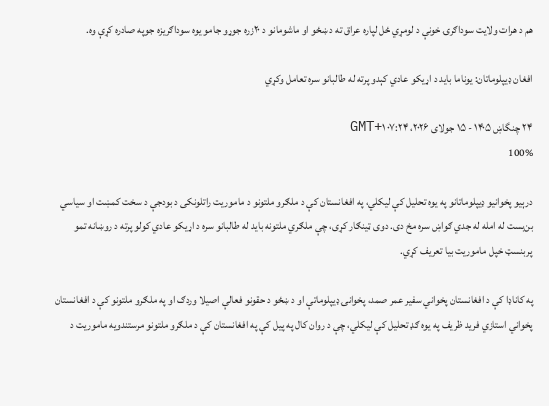هم د هرات ولایت سوداګرۍ خونې د لومړي ځل لپاره عراق ته د ښځو او ماشومانو د ۲۰زره جوړو جامو یوه سوداګریزه جوپه صادره کړې وه.

افغان ډیپلوماتان: یوناما باید د اړیکو عادي کېدو پرته له طالبانو سره تعامل وکړي

۲۴ چنگاښ ۱۴۰۵ - ۱۵ جولای ۲۰۲۶، ۰۷:۲۴ GMT+۱
100%

درېیو پخوانیو ډیپلوماتانو په یوه تحلیل کې لیکلي، په افغانستان کې د ملګرو ملتونو د ماموریت راتلونکی د بودجې د سخت کمښت او سیاسي بن‌بست له امله له جدي ګواښ سره مخ دی. دوی ټینګار کړی، چې ملګري ملتونه باید له طالبانو سره د اړیکو عادي کولو پرته د روښانه تمو پربنسټ خپل ماموریت بیا تعریف کړي.

په کاناډا کې د افغانستان پخواني سفیر عمر صمد، پخوانۍ ډیپلوماتې او د ښځو د حقونو فعالې اصیلا وردګ او په ملګرو ملتونو کې د افغانستان پخواني استازي فرید ظریف په یوه ګډ تحلیل کې لیکلي، چې د روان کال په پیل کې په افغانستان کې د ملګرو ملتونو مرستندویه ماموریت د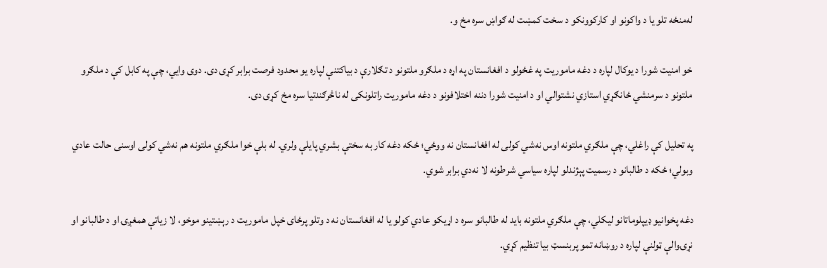له‌منځه تلو یا د واکونو او کارکوونکو د سخت کمښت له ګواښ سره مخ و.

خو امنیت شورا د یوکال لپاره د دغه ماموریت په غځولو د افغانستان په اړه د ملګرو ملتونو د تګلارې د بیاکتنې لپاره یو محدود فرصت برابر کړی دی. دوی وايي، چې په کابل کې د ملګرو ملتونو د سرمنشي ځانګړي استازي نشتوالي او د امنیت شورا دننه اختلافونو د دغه ماموریت راتلونکی له ناڅرګندتیا سره مخ کړی دی.

په تحلیل کې راغلي، چې ملګري ملتونه اوس نه‌شي کولی له افغانستان نه ووځي؛ ځکه دغه کار به سختې بشري پایلې ولري. له بلې خوا ملګري ملتونه هم نه‌شي کولی اوسنی حالت عادي وبولي؛ ځکه د طالبانو د رسمیت پېژندلو لپاره سیاسي شرطونه لا نه‌دي برابر شوي.

دغه پخوانیو ډیپلوماتانو لیکلي، چې ملګري ملتونه باید له طالبانو سره د اړیکو عادي کولو یا له افغانستان نه د وتلو پرځای خپل ماموریت د رېښتینو موخو، لا زیاتې همغږۍ او د طالبانو او نړۍوالې ټولنې لپاره د روښانه تمو پربنسټ بیا تنظیم کړي.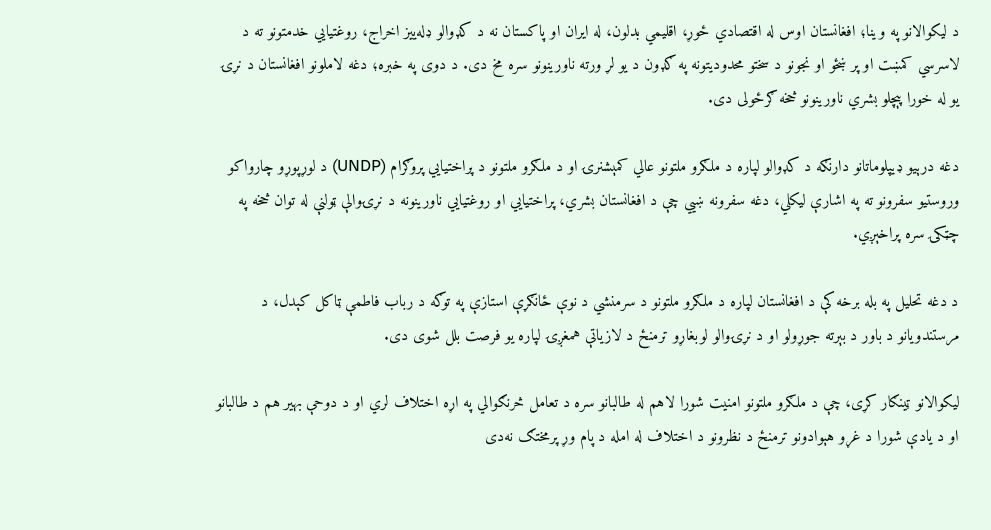د لیکوالانو په وینا؛ افغانستان اوس له اقتصادي ځوړ، اقلیمي بدلون، له ایران او پاکستان نه د کډوالو ډله‌ییز اخراج، روغتیايي خدمتونو ته د لاسرسي کمښت او پر ښځو او نجونو د سختو محدودیتونه په ګډون د یو لړ ورته ناورینونو سره مخ دی. د دوی په خبره؛ دغه لاملونو افغانستان د نړۍ یو له خورا پېچلو بشري ناورینونو څخه ګرځولی دی.

دغه درېیو ډیپلوماتانو دارنګه د کډوالو لپاره د ملګرو ملتونو عالي کمېشنرۍ او د ملګرو ملتونو د پراختیايي پروګرام (UNDP) د لوړپوړو چارواکو وروستیو سفرونو ته په اشارې لیکلي، دغه سفرونه ښيي چې د افغانستان بشري، پراختیايي او روغتیايي ناورینونه د نړۍوالې ټولنې له توان څخه په چټکۍ سره پراخېږي.

د دغه تحلیل په بله برخه کې د افغانستان لپاره د ملګرو ملتونو د سرمنشي د نوې ځانګړې استازې په توګه د رباب فاطمې ټاکل کېدل، د مرستندویانو د باور د بېرته جوړولو او د نړۍوالو لوبغاړو ترمنځ د لازیاتې همغږۍ لپاره یو فرصت بلل شوی دی.

لیکوالانو ټینګار کړی، چې د ملګرو ملتونو امنیت شورا لاهم له طالبانو سره د تعامل څرنګوالي په اړه اختلاف لري او د دوحې بهیر هم د طالبانو او د یادې شورا د غړو هېوادونو ترمنځ د نظرونو د اختلاف له امله د پام وړ پرمختګ نه‌دی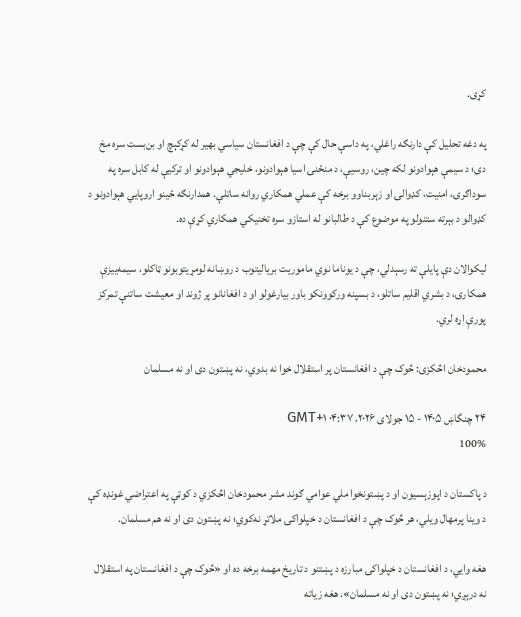کړی.

په دغه تحلیل کې دارنګه راغلي، په داسې حال کې چې د افغانستان سیاسي بهیر له کړکېچ او بن‌بست سره مخ دی؛ د سیمې هېوادونو لکه چین، روسیې، د منځنۍ اسیا هېوادونو، خلیجي هېوادونو او ترکیې له کابل سره په سوداګرۍ، امنیت، کډوالۍ او زېربناوو برخه کې عملي همکاري روانه ساتلې. همدارنګه ځینو اروپايي هېوادونو د کډوالو د بېرته ستنولو په موضوع کې د طالبانو له استازو سره تخنیکي همکاري کړې ده.

لیکوالان دې پایلې ته رسېدلي، چې د یوناما نوي ماموریت بریالیتوب د روښانه لومړیتوبونو ټاکلو، سیمه‌ییزې همکارۍ، د بشري اقلیم ساتلو، د بسپنه ورکوونکو باور بیارغولو او د افغانانو پر ژوند او معیشت ساتنې تمرکز پورې اړه لري.

محمودخان اڅکزی: څوک چې د افغانستان پر استقلال خوا نه بدوي، نه پښتون دی او نه مسلمان

۲۴ چنگاښ ۱۴۰۵ - ۱۵ جولای ۲۰۲۶، ۰۴:۳۷ GMT+۱
100%

د پاکستان د اپوزېسیون او د پښتونخوا ملي عوامي ګوند مشر محمودخان اڅکزي د کوټې په اعتراضي غونډه کې د وینا پرمهال ویلي، هر څوک چې د افغانستان د خپلواکۍ ملاتړ نه‌کوي؛ نه پښتون دی او نه هم مسلمان.

هغه وايي، د افغانستان د خپلواکۍ مبارزه د پښتنو د تاریخ مهمه برخه ده او «څوک چې د افغانستان په استقلال نه درېږي؛ نه پښتون دی او نه مسلمان». هغه زیاته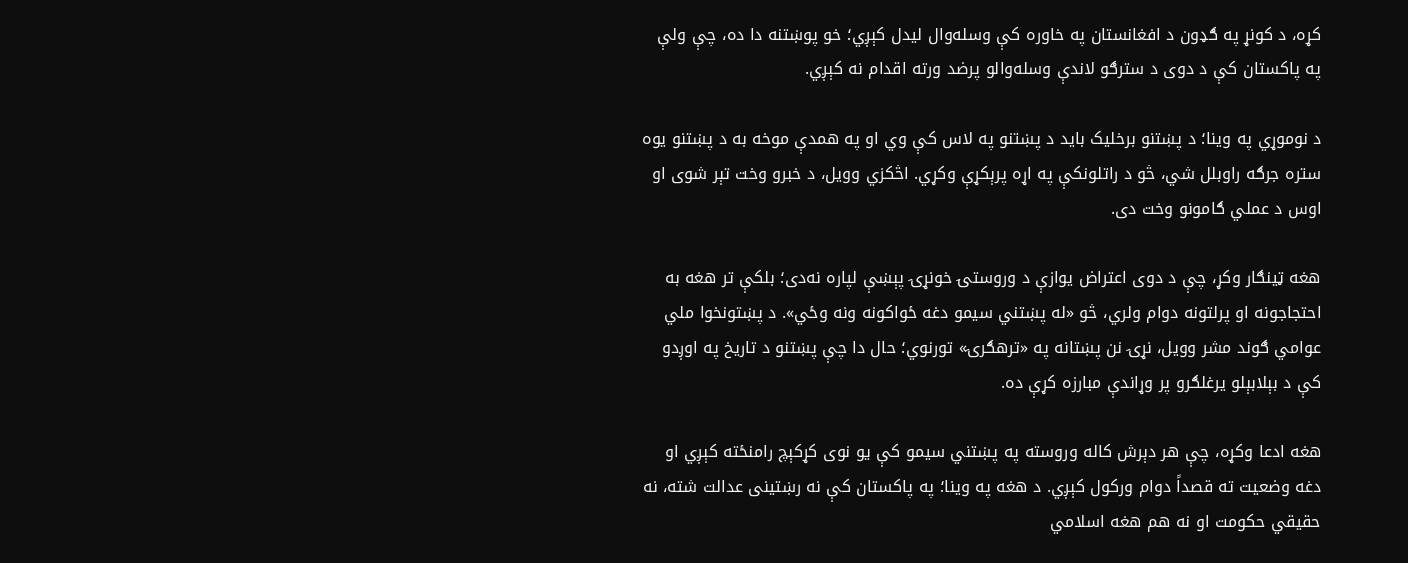کړه، د کونړ په ګډون د افغانستان په خاوره کې وسله‌وال لیدل کېږي؛ خو پوښتنه دا ده، چې ولې په پاکستان کې د‌ دوی د سترګو لاندې وسله‌والو پرضد ورته اقدام نه کېږي.

د نوموړي په وینا؛ د پښتنو برخلیک باید د پښتنو په لاس کې وي او په همدې موخه به د پښتنو یوه ستره جرګه راوبلل شي، څو د راتلونکې په اړه پرېکړې وکړي. اڅکزي وویل، د خبرو وخت تېر شوی او اوس د عملي ګامونو وخت دی.

هغه ټینګار وکړ، چې د دوی اعتراض یوازې د وروستۍ خونړۍ پېښې لپاره نه‌دی؛ بلکې تر هغه به احتجاجونه او پرلتونه دوام ولري، څو «له پښتني سیمو دغه ځواکونه ونه وځي». د پښتونخوا ملي عوامي ګوند مشر وویل، نړۍ نن پښتانه په «ترهګرۍ» تورنوي؛ حال دا چې پښتنو د تاریخ په اوږدو کې د بېلابېلو یرغلګرو پر وړاندې مبارزه کړې ده.

هغه ادعا وکړه، چې هر دېرش کاله وروسته په پښتني سیمو کې یو نوی کړکېچ رامنځته کېږي او دغه وضعیت ته قصداً دوام ورکول کېږي. د هغه په وینا؛ په پاکستان کې نه رښتینی عدالت شته، نه حقیقي حکومت او نه هم هغه اسلامي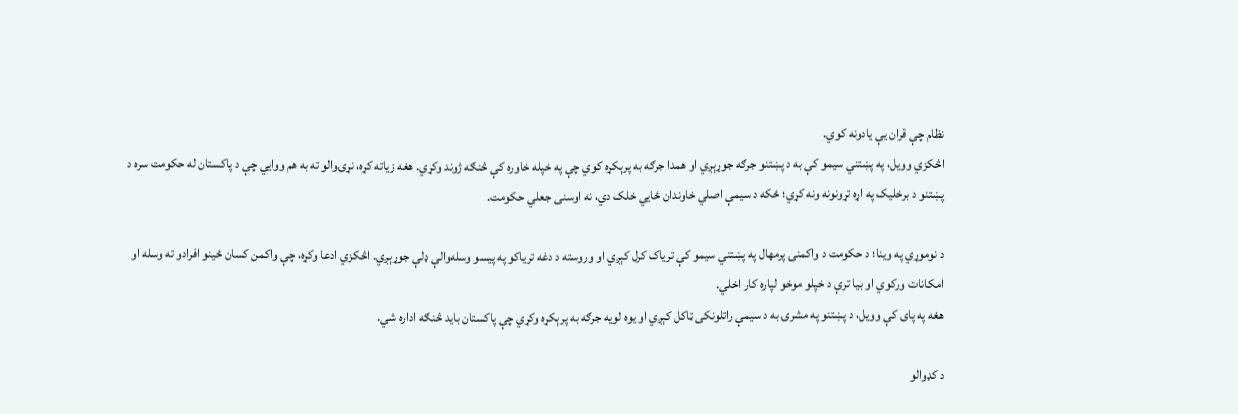نظام چې قران یې یادونه کوي.
اڅکزي وویل، په پښتني سیمو کې به د پښتنو جرګه جوړېږي او همدا جرګه به پرېکړه کوي چې په خپله خاوره کې څنګه ژوند وکړي. هغه زیاته کړه، نړۍوالو ته به هم ووایي چې د پاکستان له حکومت سره د پښتنو د برخلیک په اړه تړونونه ونه کړي؛ ځکه د سیمې اصلي خاوندان ځایي خلک دي، نه اوسنی جعلي حکومت.

د نوموړي په وینا؛ د حکومت د واکمنۍ پرمهال په پښتني سیمو کې ترياک کرل کېږي او وروسته د‌ دغه ترياکو په پیسو وسله‌والې ډلې جوړېږي. اڅکزي ادعا وکړه، چې واکمن کسان ځینو افرادو ته وسله او امکانات ورکوي او بیا ترې د خپلو موخو لپاره کار اخلي.
هغه په پای کې وویل، د پښتنو په مشرۍ به د سیمې راتلونکی ټاکل کېږي او یوه لویه جرګه به پرېکړه وکړي چې پاکستان باید څنګه اداره شي.

د کډوالو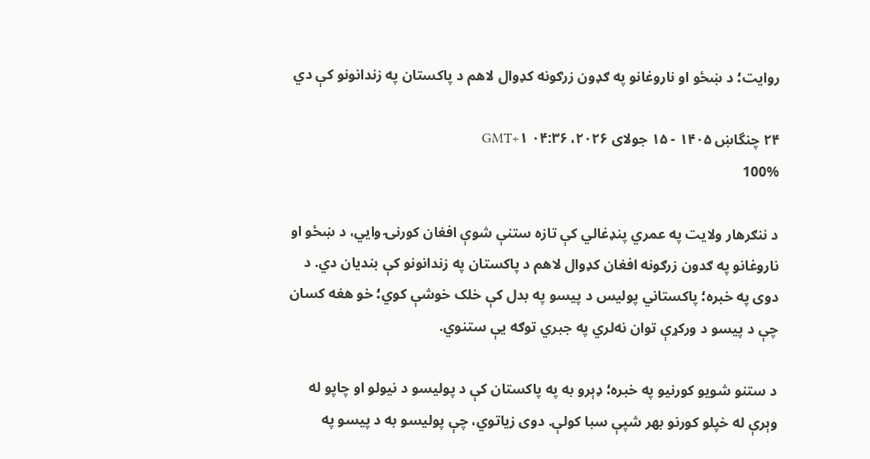روایت؛ د ښځو او ناروغانو په ګډون زرګونه کډوال لاهم د پاکستان په زندانونو کې دي

۲۴ چنگاښ ۱۴۰۵ - ۱۵ جولای ۲۰۲۶، ۰۴:۳۶ GMT+۱
100%

د ننګرهار ولایت په عمري پنډغالي کې تازه ستنې شوې افغان کورنۍ وايي، د ښځو او ناروغانو په ګدون زرګونه افغان کډوال لاهم د پاکستان په زندانونو کې بندیان دي. د دوی په خبره؛ پاکستاني پولیس د پیسو په بدل کې خلک خوشې کوي؛ خو هغه کسان چې د پیسو د ورکړې توان نه‌لري په جبري توګه یې ستنوي.

د ستنو شویو کورنیو په خبره؛ ډېرو به په پاکستان کې د پولیسو د نیولو او چاپو له وېرې له خپلو کورنو بهر شپې سبا کولې. دوی زیاتوي، چې پولیسو به د پیسو په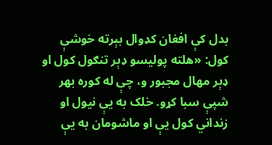بدل کې افغان کډوال بېرته خوشې کول: «هلته پولیسو ډېر تنګول کول او ډېر مهال مجبور و، چې له کوره بهر شپې سبا کړو. خلک به یې نیول او زنداني کول یې او ماشومان به یې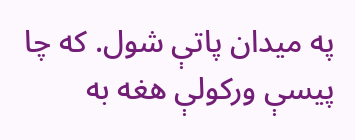په میدان پاتې شول. که چا پیسې ورکولې هغه به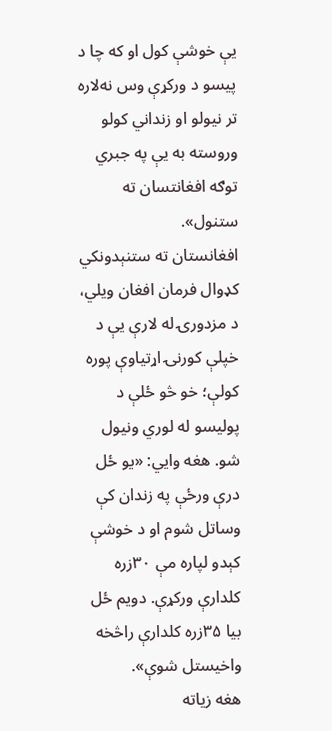یې خوشې کول او که چا د پیسو د ورکړې وس نه‌لاره تر نیولو او زنداني کولو وروسته به یې په جبري توګه افغانتسان ته ستنول».
افغانستان ته ستنېدونکي کډوال فرمان افغان ویلي، د مزدورۍ له لارې یې د خپلې کورنۍ اړتیاوې پوره کولې؛ خو څو ځلې د پولیسو له لوري ونیول شو. هغه وایي: «یو ځل درې ورځې په زندان کې وساتل شوم او د خوشې کېدو لپاره مې ۳۰زره کلدارې ورکړې. دویم ځل بیا ۳۵زره کلدارې راڅخه واخیستل شوې».
هغه زیاته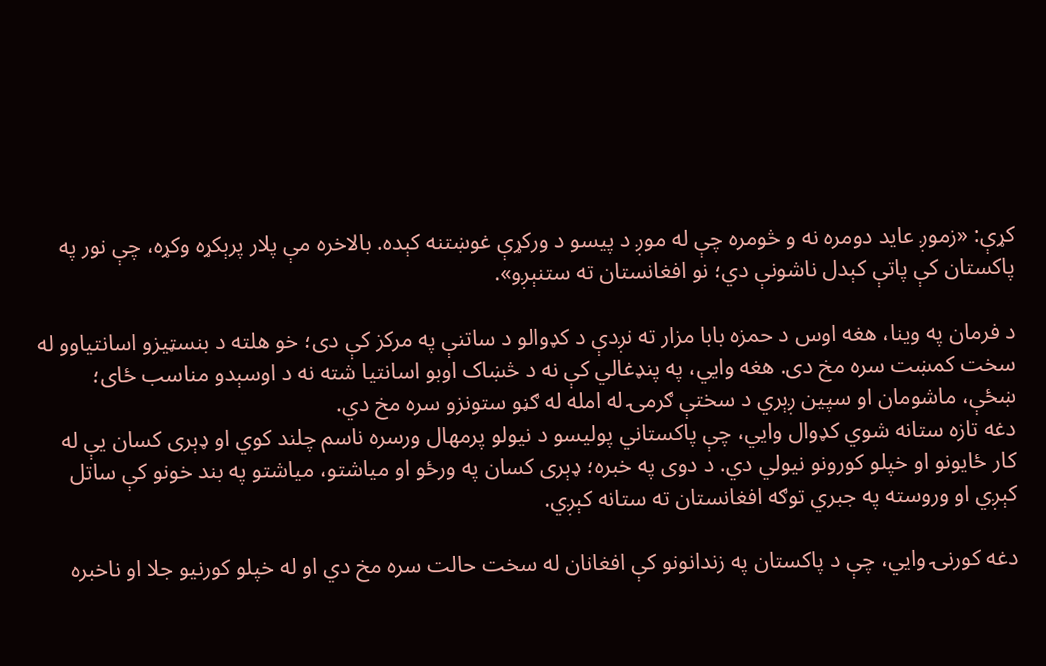کړې: «زموږ عاید دومره نه و څومره چې له موږ د پیسو د ورکړې غوښتنه کېده. بالاخره مې پلار پرېکړه وکړه، چې نور په پاکستان کې پاتې کېدل ناشونې دي؛ نو افغانستان ته ستنېږو».

د فرمان په وینا، هغه اوس‌ د حمزه بابا مزار ته نږدې د کډوالو د ساتنې په مرکز کې دی؛ خو هلته د بنسټیزو اسانتیاوو له سخت کمښت سره مخ دی. هغه وایي، په پنډغالي کې نه د څښاک اوبو اسانتیا شته نه د اوسېدو مناسب ځای؛ ښځې، ماشومان او سپین ږېري د سختې ګرمۍ له امله له ګڼو ستونزو سره مخ دي.
دغه تازه ستانه شوي کډوال وايي، چې پاکستاني پولیسو د نیولو پرمهال ورسره ناسم چلند کوي او ډېری کسان یې له کار ځایونو او خپلو کورونو نیولي دي. د دوی په خبره؛ ډېری کسان په ورځو او میاشتو، میاشتو په بند خونو کې ساتل کېږي او وروسته په جبري توګه افغانستان ته ستانه کېږي.

دغه کورنۍ وایي، چې د پاکستان په زندانونو کې افغانان له سخت حالت سره مخ دي او له خپلو کورنیو جلا او ناخبره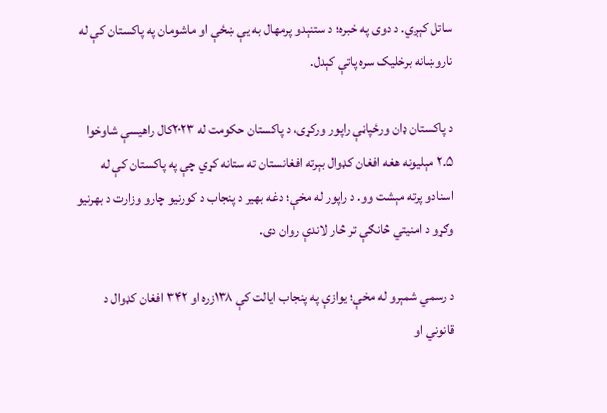ساتل کېږي. د دوی په خبره؛ د ستنېدو پرمهال به یې ښځې او ماشومان په پاکستان کې له ناروښانه برخلیک سره پاتې کېدل.

د پاکستان ډان ورځپاڼې راپور ورکړی، د پاکستان حکومت له ۲۰۲۳کال راهیسې شاوخوا ۲.۵ مېلیونه هغه افغان کډوال بېرته افغانستان ته ستانه کړي چې په پاکستان کې له اسنادو پرته مېشت وو. د راپور له مخې؛ دغه بهیر د پنجاب د کورنیو چارو وزارت د بهرنیو وګړو د امنیتي څانګې تر څار لاندې روان دی.

د رسمي شمېرو له مخې؛ یوازې په پنجاب ایالت کې ۱۳۸زره او ۳۴۲ افغان کډوال د قانوني او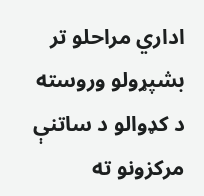اداري مراحلو تر بشپړولو وروسته د کډوالو د ساتنې مرکزونو ته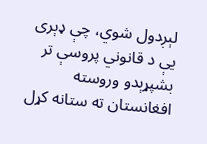لېږدول شوي، چې ډېری یې د قانوني پروسې تر بشپړېدو وروسته افغانستان ته ستانه کړل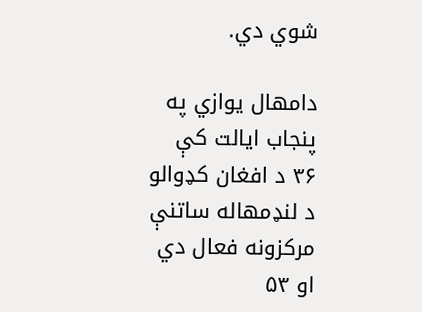شوي دي.

دامهال یوازي په پنجاب ایالت کې ۳۶ د افغان کډوالو د لنډمهاله ساتنې مرکزونه فعال دي او ۵۳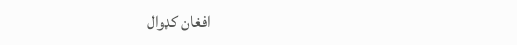افغان کډوال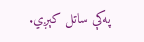په‌کې ساتل کېږي.